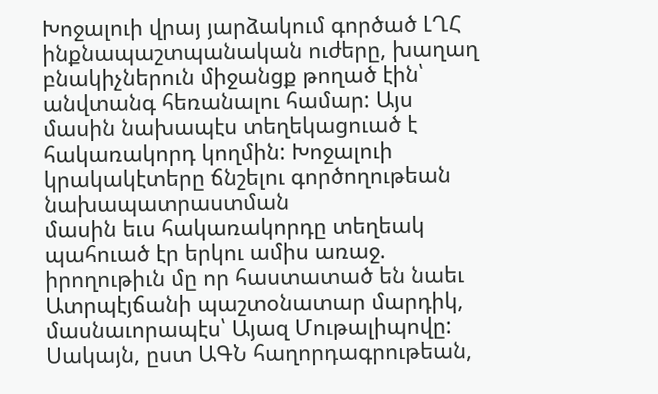Խոջալուի վրայ յարձակում գործած ԼՂՀ ինքնապաշտպանական ուժերը, խաղաղ բնակիչներուն միջանցք թողած էին՝ անվտանգ հեռանալու համար: Այս մասին նախապէս տեղեկացուած է հակառակորդ կողմին: Խոջալուի կրակակէտերը ճնշելու գործողութեան նախապատրաստման
մասին եւս հակառակորդը տեղեակ պահուած էր երկու ամիս առաջ. իրողութիւն մը որ հաստատած են նաեւ Ատրպէյճանի պաշտօնատար մարդիկ, մասնաւորապէս՝ Այազ Մութալիպովը: Սակայն, ըստ ԱԳՆ հաղորդագրութեան,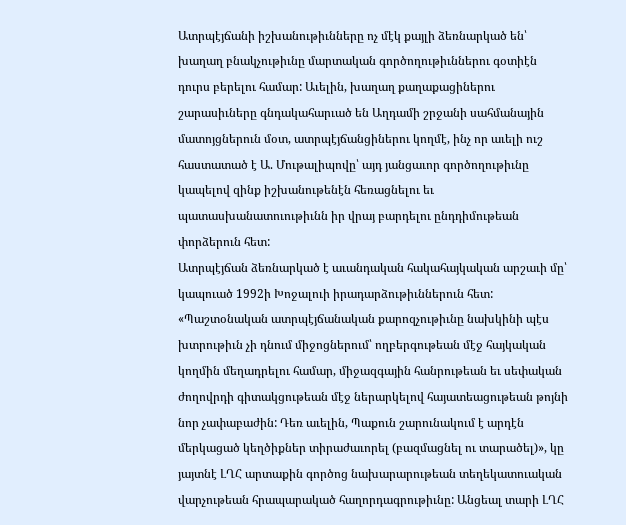Ատրպէյճանի իշխանութիւնները ոչ մէկ քայլի ձեռնարկած են՝ խաղաղ բնակչութիւնը մարտական գործողութիւններու գօտիէն դուրս բերելու համար: Աւելին, խաղաղ քաղաքացիներու շարասիւները գնդակահարւած են Աղդամի շրջանի սահմանային մատոյցներուն մօտ, ատրպէյճանցիներու կողմէ, ինչ որ աւելի ուշ հաստատած է Ա. Մութալիպովը՝ այդ յանցաւոր գործողութիւնը կապելով զինք իշխանութենէն հեռացնելու եւ պատասխանատուութիւնն իր վրայ բարդելու ընդդիմութեան փորձերուն հետ:
Ատրպէյճան ձեռնարկած է աւանդական հակահայկական արշաւի մը՝ կապուած 1992ի Խոջալուի իրադարձութիւններուն հետ: «Պաշտօնական ատրպէյճանական քարոզչութիւնը նախկինի պէս խտրութիւն չի դնում միջոցներում՝ ողբերգութեան մէջ հայկական կողմին մեղադրելու համար, միջազգային հանրութեան եւ սեփական ժողովրդի գիտակցութեան մէջ ներարկելով հայատեացութեան թոյնի նոր չափաբաժին: Դեռ աւելին, Պաքուն շարունակում է արդէն մերկացած կեղծիքներ տիրաժաւորել (բազմացնել ու տարածել)», կը յայտնէ ԼՂՀ արտաքին գործոց նախարարութեան տեղեկատուական վարչութեան հրապարակած հաղորդագրութիւնը: Անցեալ տարի ԼՂՀ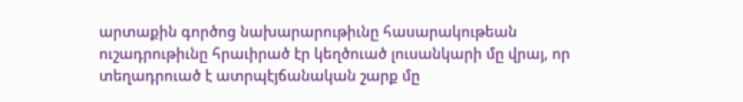արտաքին գործոց նախարարութիւնը հասարակութեան ուշադրութիւնը հրաւիրած էր կեղծուած լուսանկարի մը վրայ, որ տեղադրուած է ատրպէյճանական շարք մը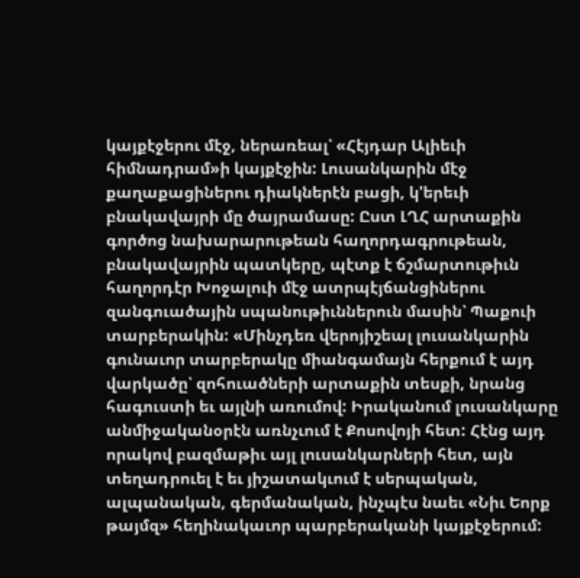կայքէջերու մէջ, ներառեալ՝ «Հէյդար Ալիեւի հիմնադրամ»ի կայքէջին: Լուսանկարին մէջ քաղաքացիներու դիակներէն բացի, կ'երեւի բնակավայրի մը ծայրամասը: Ըստ ԼՂՀ արտաքին գործոց նախարարութեան հաղորդագրութեան, բնակավայրին պատկերը, պէտք է ճշմարտութիւն հաղորդէր Խոջալուի մէջ ատրպէյճանցիներու զանգուածային սպանութիւններուն մասին՝ Պաքուի տարբերակին: «Մինչդեռ վերոյիշեալ լուսանկարին գունաւոր տարբերակը միանգամայն հերքում է այդ վարկածը՝ զոհուածների արտաքին տեսքի, նրանց հագուստի եւ այլնի առումով: Իրականում լուսանկարը անմիջականօրէն առնչւում է Քոսովոյի հետ: Հէնց այդ որակով բազմաթիւ այլ լուսանկարների հետ, այն տեղադրուել է եւ յիշատակւում է սերպական, ալպանական, գերմանական, ինչպէս նաեւ «Նիւ Եորք թայմզ» հեղինակաւոր պարբերականի կայքէջերում: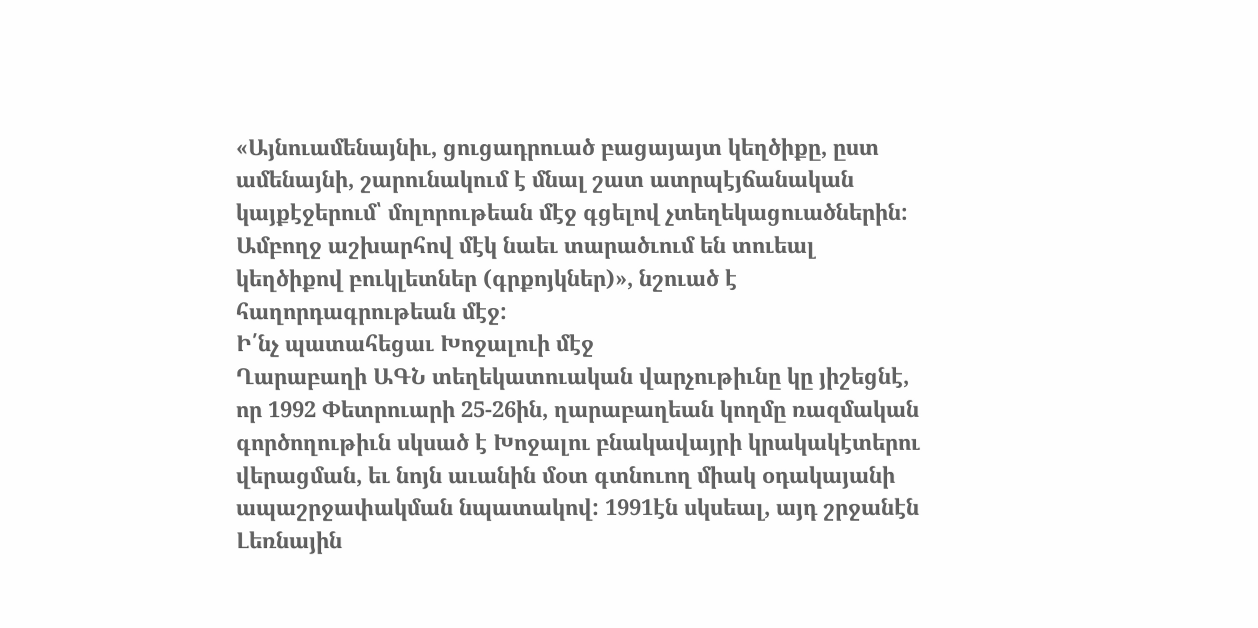«Այնուամենայնիւ, ցուցադրուած բացայայտ կեղծիքը, ըստ ամենայնի, շարունակում է մնալ շատ ատրպէյճանական կայքէջերում՝ մոլորութեան մէջ գցելով չտեղեկացուածներին: Ամբողջ աշխարհով մէկ նաեւ տարածւում են տուեալ կեղծիքով բուկլետներ (գրքոյկներ)», նշուած է հաղորդագրութեան մէջ:
Ի՛նչ պատահեցաւ Խոջալուի մէջ
Ղարաբաղի ԱԳՆ տեղեկատուական վարչութիւնը կը յիշեցնէ, որ 1992 Փետրուարի 25-26ին, ղարաբաղեան կողմը ռազմական գործողութիւն սկսած է Խոջալու բնակավայրի կրակակէտերու վերացման, եւ նոյն աւանին մօտ գտնուող միակ օդակայանի ապաշրջափակման նպատակով: 1991էն սկսեալ, այդ շրջանէն Լեռնային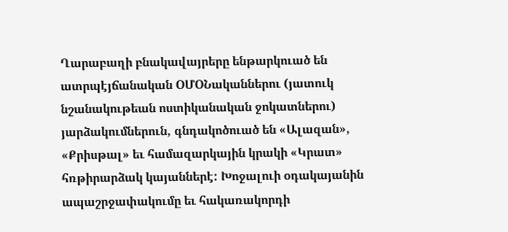Ղարաբաղի բնակավայրերը ենթարկուած են ատրպէյճանական ՕՄՕՆականներու (յատուկ նշանակութեան ոստիկանական ջոկատներու) յարձակումներուն, գնդակոծուած են «Ալազան», «Քրիսթալ» եւ համազարկային կրակի «Կրատ» հռթիրարձակ կայաններէ: Խոջալուի օդակայանին ապաշրջափակումը եւ հակառակորդի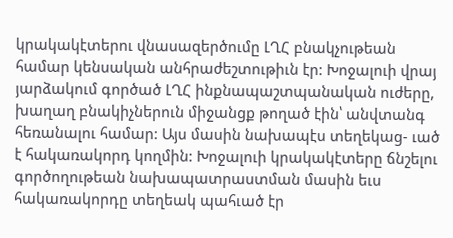կրակակէտերու վնասազերծումը ԼՂՀ բնակչութեան համար կենսական անհրաժեշտութիւն էր: Խոջալուի վրայ յարձակում գործած ԼՂՀ ինքնապաշտպանական ուժերը, խաղաղ բնակիչներուն միջանցք թողած էին՝ անվտանգ հեռանալու համար: Այս մասին նախապէս տեղեկաց- ւած է հակառակորդ կողմին: Խոջալուի կրակակէտերը ճնշելու գործողութեան նախապատրաստման մասին եւս հակառակորդը տեղեակ պահւած էր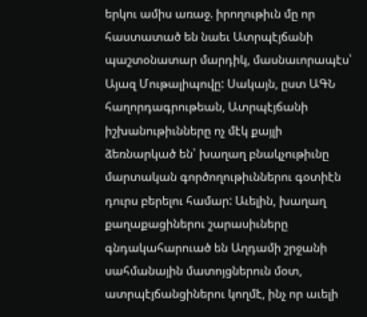երկու ամիս առաջ. իրողութիւն մը որ հաստատած են նաեւ Ատրպէյճանի պաշտօնատար մարդիկ, մասնաւորապէս՝ Այազ Մութալիպովը: Սակայն, ըստ ԱԳՆ հաղորդագրութեան, Ատրպէյճանի իշխանութիւնները ոչ մէկ քայլի ձեռնարկած են՝ խաղաղ բնակչութիւնը մարտական գործողութիւններու գօտիէն դուրս բերելու համար: Աւելին, խաղաղ քաղաքացիներու շարասիւները գնդակահարուած են Աղդամի շրջանի սահմանային մատոյցներուն մօտ, ատրպէյճանցիներու կողմէ, ինչ որ աւելի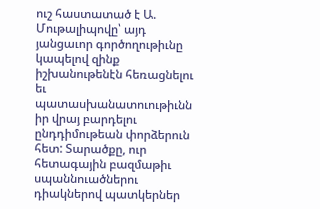ուշ հաստատած է Ա. Մութալիպովը՝ այդ յանցաւոր գործողութիւնը կապելով զինք իշխանութենէն հեռացնելու եւ պատասխանատուութիւնն իր վրայ բարդելու ընդդիմութեան փորձերուն հետ: Տարածքը, ուր հետագային բազմաթիւ սպաննուածներու դիակներով պատկերներ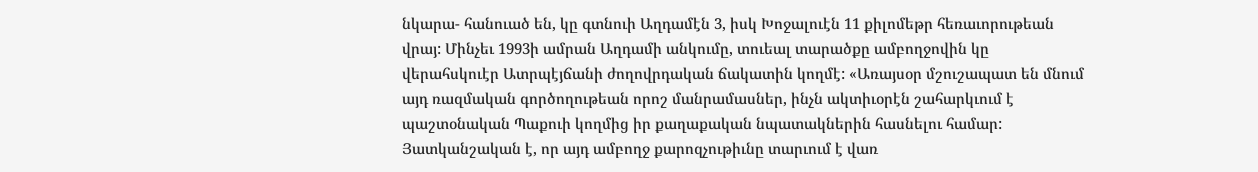նկարա- հանուած են, կը գտնուի Աղդամէն 3, իսկ Խոջալուէն 11 քիլոմեթր հեռաւորութեան վրայ: Մինչեւ 1993ի ամրան Աղդամի անկումը, տուեալ տարածքը ամբողջովին կը վերահսկուէր Ատրպէյճանի ժողովրդական ճակատին կողմէ: «Առայսօր մշուշապատ են մնում այդ ռազմական գործողութեան որոշ մանրամասներ, ինչն ակտիւօրէն շահարկւում է պաշտօնական Պաքուի կողմից իր քաղաքական նպատակներին հասնելու համար: Յատկանշական է, որ այդ ամբողջ քարոզչութիւնը տարւում է վառ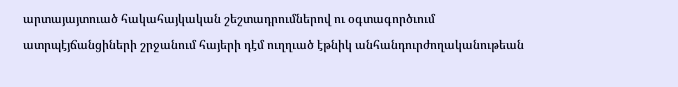արտայայտուած հակահայկական շեշտադրումներով ու օգտագործւում ատրպէյճանցիների շրջանում հայերի դէմ ուղղւած էթնիկ անհանդուրժողականութեան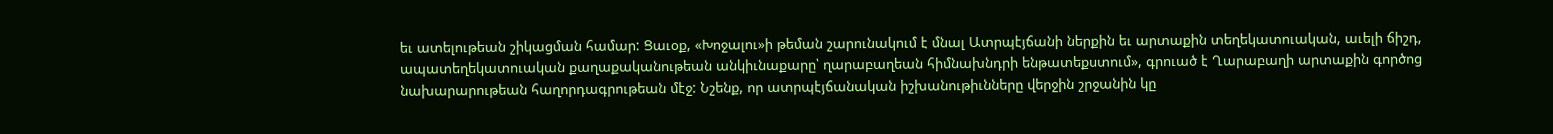եւ ատելութեան շիկացման համար: Ցաւօք, «Խոջալու»ի թեման շարունակում է մնալ Ատրպէյճանի ներքին եւ արտաքին տեղեկատուական, աւելի ճիշդ, ապատեղեկատուական քաղաքականութեան անկիւնաքարը՝ ղարաբաղեան հիմնախնդրի ենթատեքստում», գրուած է Ղարաբաղի արտաքին գործոց նախարարութեան հաղորդագրութեան մէջ: Նշենք, որ ատրպէյճանական իշխանութիւնները վերջին շրջանին կը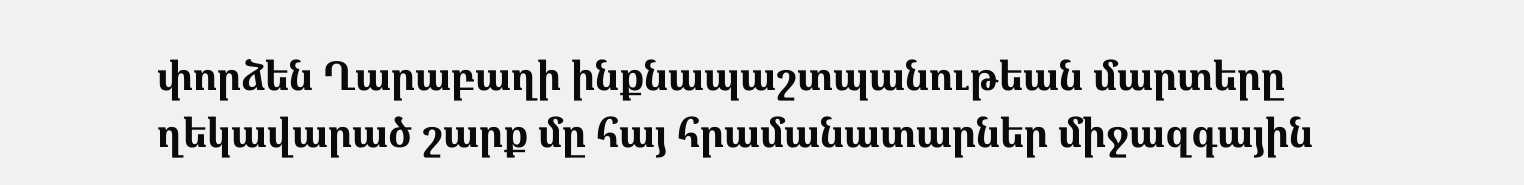փորձեն Ղարաբաղի ինքնապաշտպանութեան մարտերը ղեկավարած շարք մը հայ հրամանատարներ միջազգային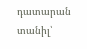դատարան տանիլ՝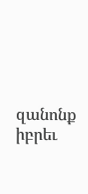զանոնք իբրեւ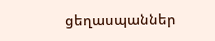ցեղասպաններ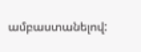ամբաստանելով: